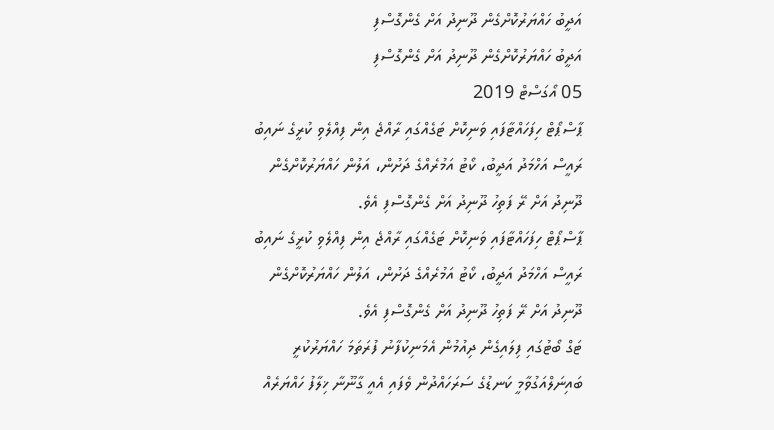އަދީބު ހައްޔަރުކޮށްގެން ދޫނިދު އަށް ގެންގޮސްފި
އަދީބު ހައްޔަރުކޮށްގެން ދޫނިދު އަށް ގެންގޮސްފި
05 އޯގަސްޓް 2019
ޕާސްޕޯޓް ހިފަހައްޓާފައި ވަނިކޮށް ޓަގެއްގައި ރާއްޖެ އިން ފިއްލެވި ކުރީގެ ނައިބު ރައީސް އަހްމަދު އަދީބު، ކޯޓު އަމުރެއްގެ ދަށުން، އަލުން ހައްޔަރުކޮށްގެން ދޫނިދު އަށް ރޭ ފަތިހު ދޫނިދު އަށް ގެންގޮސްފި އެވެ.
ޕާސްޕޯޓް ހިފަހައްޓާފައި ވަނިކޮށް ޓަގެއްގައި ރާއްޖެ އިން ފިއްލެވި ކުރީގެ ނައިބު ރައީސް އަހްމަދު އަދީބު، ކޯޓު އަމުރެއްގެ ދަށުން، އަލުން ހައްޔަރުކޮށްގެން ދޫނިދު އަށް ރޭ ފަތިހު ދޫނިދު އަށް ގެންގޮސްފި އެވެ.
ޓަގް ބޯޓުގައި ފިލައިގެން ދިއުމުން އެމަނިކުފާނު ފުރަތަމަ ހައްޔަރުކުރީ ބައިނަލްއަގުވާމީ ކަނޑުގެ ސަރަހައްދުން ވެފައި އެއީ ގާނޫނާ ޚިލާފު ހައްޔަރެއް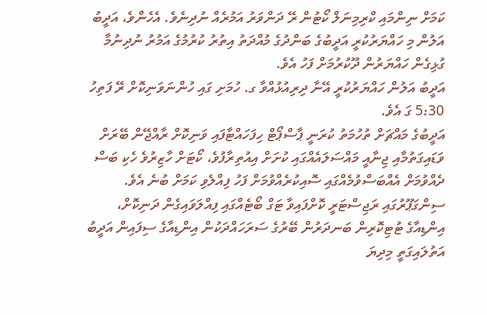ކަމަށް ނިންމައި ކްރިމިނަލް ކޯޓުން ރޭ ދަންވަރު އަމުރެއް ނުދިނެވެ. އެހެންވެ، އަދީބު އަލުން މި ހައްޔަރުކުރީ އަދީބުގެ ބަންދުގެ މުއްދަތު އިތުރު ކުރުމުގެ އަމުރު ނުދިނުމާ ގުޅިގެން ހައްޔަރުން ދޫކުރުމަށް ފަހު އެވެ.
އަދީބު އަލުން ހައްޔަރުކުރީ އޭނާ ދިރިއުޅުއްވާ ގ. ހުމަށި ގައި ހުންނަވަނިކޮށް ރޭ ފަތިހު 5:30 ގަ އެވެ.
އަދީބުގެ މައްޗަށް ތުހުމަތު ކުރަނީ ޕާސްޕޯޓް ހިފަހައްޓާފައި ވަނިކޮށް ރާއްޖޭން ބޭރަށް ވަޑައިގަތުމާއި ޖިނާއީ މައްސަލައެއްގައި ކުށަށް އިއުތިރާފުވެ، ކޯޓަށް ހާޒިރުވެ ހެކި ބަސް ދެއްވުމަށް އެއްބަސްވުމެއްގައި ސޮއިކުރެއްވުމަށް ފަހު ފިއްލެވި ކަމަށް ބުނެ އެވެ.
ސިންގަޕޫރުގައި ރަޖިސްޓަރީ ކޮށްފައިވާ ޓަގް ބޯޓެއްގައި ފިއްލަވައިގެން ދަނިކޮށް، އިންޑިއާގެ ޓުޓިކޮރިން ބަނދަރުން ބޭރުގެ ސަރަހައްދަކުން އިންޑިއާގެ ސިފައިން އަދީބު އަތުލައިގަތީ މިދިޔަ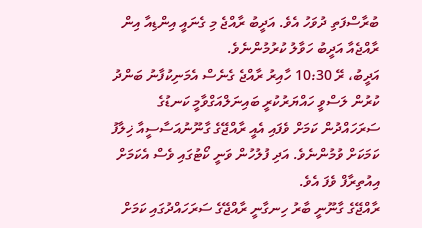ބުރާސްފަތި ދުވަހު އެވެ. އަދީބު ރާއްޖެ މި ގެނައީ އިންޑިއާ އިން ރާއްޖެއާ އަދީބު ހަވާލު ކުރުމުންނެވެ.
އަދީބު، ރޭ 10:30 ހާއިރު ރާއްޖެ ގެނެސް އެމަނިކުފާނު ބަންދު ކުރުން ލަސްވީ ހައްޔަރުކުރީ ބައިނަލްއަގްވާމީ ކަނޑުގެ ސަރަހައްދުން ކަމަށް ވެފައި އެއީ ރާއްޖޭގެ ގާނޫނުއަސާސީއާ ޚިލާފު ކަމަކަށް ވުމުންނެވެ. އަދި ފުލުހުން ވަނީ ކޯޓުގައި ވެސް އެކަމަށް އިއުތިރާފް ވެފަ އެވެ.
ރާއްޖޭގެ ގާނޫނީ ބާރު ހިނގާނީ ރާއްޖޭގެ ސަރަހައްދުގައި ކަމަށް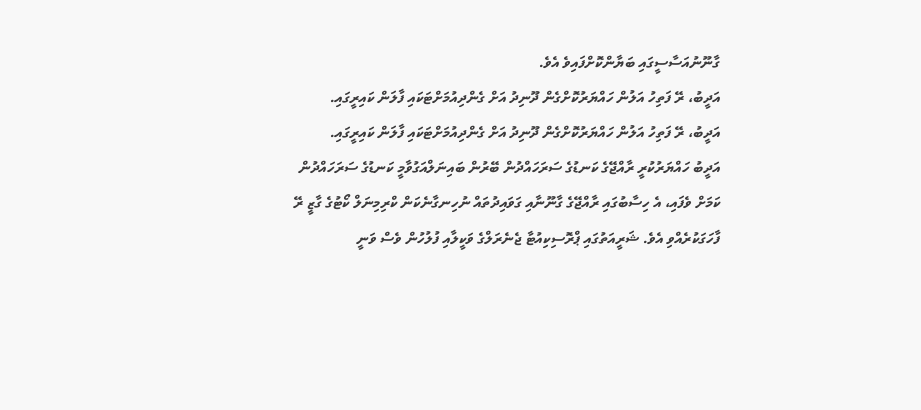ގާނޫނުއަސާސީގައި ބަޔާންކޮށްފައިވެ އެވެ.
އަދީބު، ރޭ ފަތިހު އަލުން ހައްޔަރުކޮށްގެން ދޫނިދު އަށް ގެންދިއުމަށްޓަކައި ފާލަން ކައިރީގައި.
އަދީބު، ރޭ ފަތިހު އަލުން ހައްޔަރުކޮށްގެން ދޫނިދު އަށް ގެންދިއުމަށްޓަކައި ފާލަން ކައިރީގައި.
އަދީބު ހައްޔަރުކުރީ ރާއްޖޭގެ ކަނޑުގެ ސަރަހައްދުން ބޭރުން ބައިނަލްއަގުވާމީ ކަނޑުގެ ސަރަހައްދުން ކަމަށް ވެފައި، އެ ހިސާބުގައި ރާއްޖޭގެ ގާނޫނާއި ގަވައިދުތައް ނުހިނގާނެކަން ކްރިމިނަލް ކޯޓުގެ ގާޒީ ރޭ ފާހަގަކުރެއްވި އެވެ. ޝަރީއަތުގައި ޕްރޮސިކިއުޓާ ޖެނެރަލްގެ ވަކީލާއި ފުލުހުން ވެސް ވަނީ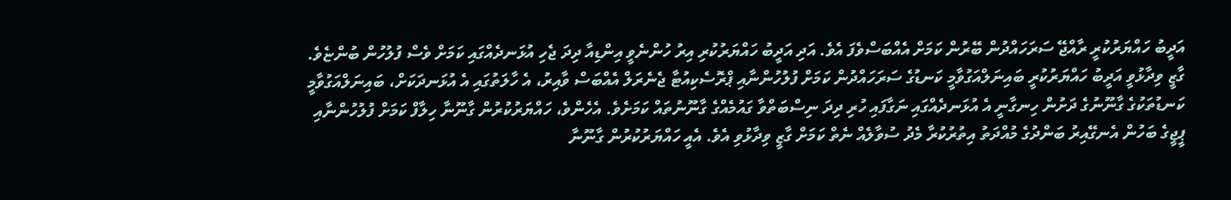އަދީބު ހައްޔަރުކުރީ ރާއްޖޭ ސަރަހައްދުން ބޭރުން ކަމަށް އެއްބަސްވެފަ އެވެ. އަދި އަދީބު ހައްޔަރުކުރި އިރު ހުންނެވީ އިންޑިއާ ދިދަ ޖެހި އުޅަނދެއްގައި ކަމަށް ވެސް ފުލުހުން ބުންޏެވެ.
ގާޒީ ވިދާޅުވީ އަދީބު ހައްޔަރުކުރީ ބައިނަލްއަގުވާމީ ކަނޑުގެ ސަރަހައްދުން ކަމަށް ފުލުހުންނާއި ޕްރޮސެކިއުޓާ ޖެނެރަލް އެއްބަސް ވާއިރު، އެ ހާލަތުގައި އެ އުޅަނދަކަށް، ބައިނަލްއަގުވާމީ ކަނޑުތަކުގެ ގާނޫނުގެ ދަށުން ހިނގާނީ އެ އުޅަނދެއްގައި ނަގާފައި ހުރި ދިދަ ނިސްބަތްވާ ގައުމެއްގެ ގާނޫނުތައް ކަމަށެވެ. އެހެންވެ، ހައްޔަރުކުރުން ގާނޫނާ ހިލާފް ކަމަށް ފުލުހުންނާއި ޕީޖީގެ ބަހުން އެނގޭއިރު ބަންދުގެ މުއްދަތު އިތުރުކުރާ މެދު ސުވާލެއް ނެތް ކަމަށް ގާޒީ ވިދާޅުވި އެވެ. އެއީ ހައްޔަރުކުރުން ގާނޫނާ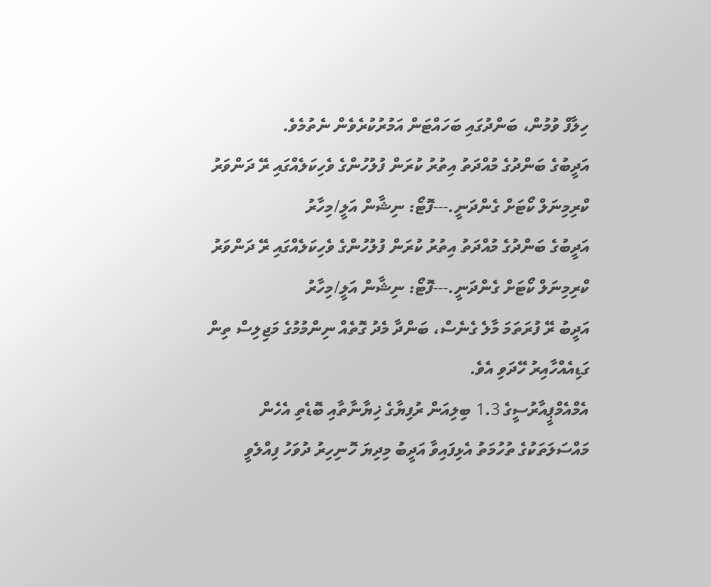ހިލާފް ވުމުން، ބަންދުގައި ބަހައްޓަން އަމުރުކުރެވެން ނެތުމެވެ.
އަދީބުގެ ބަންދުގެ މުއްދަތު އިތުރު ކުރަން ފުލުހުންގެ ވެހިކަލެއްގައި ރޭ ދަންވަރު ކްރިމިނަލް ކޯޓަށް ގެންދަނީ.---ފޮޓޯ: ނިޝާން އަލީ/މިހާރު
އަދީބުގެ ބަންދުގެ މުއްދަތު އިތުރު ކުރަން ފުލުހުންގެ ވެހިކަލެއްގައި ރޭ ދަންވަރު ކްރިމިނަލް ކޯޓަށް ގެންދަނީ.---ފޮޓޯ: ނިޝާން އަލީ/މިހާރު
އަދީބު ރޭ ފުރަތަމަ މާލެ ގެނެސް، ބަންދާ މެދު ގޮތެއް ނިންމުމުގެ މަޖިލިސް ތިން ގަޑިއެއްހާއިރު ހޭދަވި އެވެ.
އެމްއެމްޕީއާރުސީގެ 1.3 ބިލިއަން ރުފިޔާގެ ޚިޔާނާތާއި ބޮޑެތި އެހެން މައްސަލަތަކުގެ ތުހުމަތު އެޅިފައިވާ އަދީބު މިދިޔަ ހޮނިހިރު ދުވަހު ފިއްލެވީ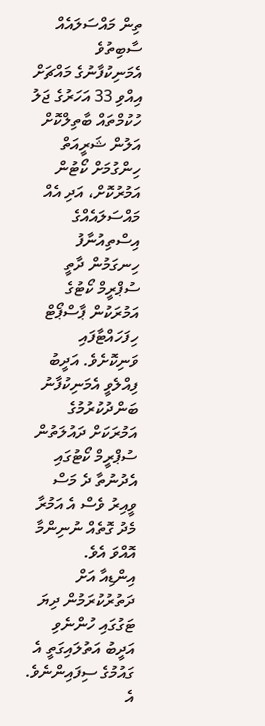ތިން މައްސަލައެއް ސާބިތުވެ އެމަނިކުފާނުގެ މައްޗަށް އިއްވި 33 އަހަރުގެ ޖަލު ހުކުމްތައް ބާތިލްކޮށް އަލުން ޝަރީއަތް ހިންގުމަށް ކޯޓުން އަމުރުކޮށް، އަދި އެއް މައްސަލައެއްގެ އިސްތިއުނާފު ހިނގަމުން ދާތީ ސުޕްރީމް ކޯޓުގެ އަމުރަކުން ޕާސްޕޯޓް ހިފަހައްޓާފައި ވަނިކޮށެވެ. އަދީބު ފިއްލެވީ އެމަނިކުފާނު ބަންދުކުރުމުގެ އަމުރަކަށް ދައުލަތުން ސުޕްރީމް ކޯޓުގައި އެދުނުތާ ދެ މަސް ވީއިރު ވެސް އެ އަމުރާ މެދު ގޮތެއް ނުނިންމާ އޮއްވަ އެވެ.
އިންޑިއާ އަށް ދަތުރުކުރަމުން ދިޔަ ޓަގުގައި ހުންނެވި އަދީބު އަތުލައިގަތީ އެ ގައުމުގެ ސިފައިންނެވެ. އެ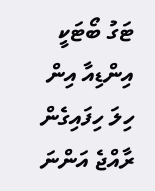ޓަގު ބޯޓަކީ އިންޑިއާ އިން ހިލަ ހިފައިގެން ރާއްޖެ އަންނަ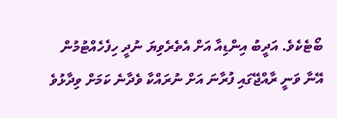ބޯޓެކެވެ. އަދީބު އިންޑިއާ އަށް އެތެރެވިޔަ ނުދީ ހިފެހެއްޓުމުން އޭނާ ވަނީ ރާއްޖޭގައި ފުރާނަ އަށް ނުރައްކާ ވެދާނެ ކަމަށް ވިދާޅުވެ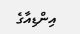އިންޑިއާގެ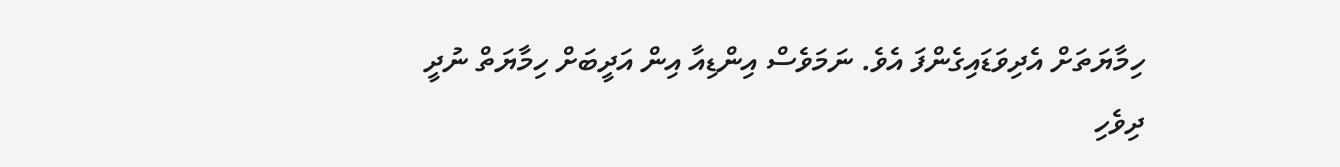ހިމާޔަތަށް އެދިވަޑައިގެންފަ އެވެ. ނަމަވެސް އިންޑިއާ އިން އަދީބަށް ހިމާޔަތް ނުދީ ދިވެހި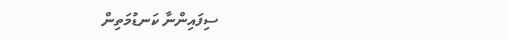ސިފައިންނާ ކަނޑުމަތިން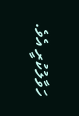ހަވާލުކުރީ އެވެ.